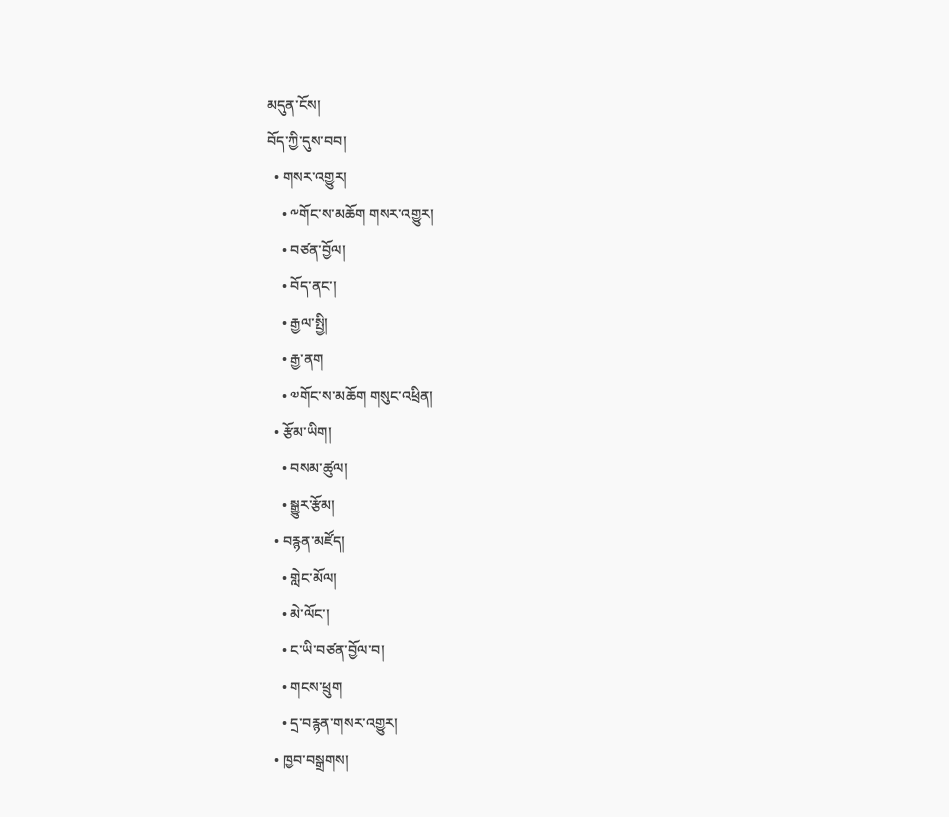མདུན་ངོས།
བོད་ཀྱི་དུས་བབ།
  • གསར་འགྱུར།
    • ༸གོང་ས་མཆོག གསར་འགྱུར།
    • བཙན་བྱོལ།
    • བོད་ནང་།
    • རྒྱལ་སྤྱི།
    • རྒྱ་ནག
    • ༧གོང་ས་མཆོག གསུང་འཕྲིན།
  • རྩོམ་ཡིག།
    • བསམ་ཚུལ།
    • སྒྱུར་རྩོམ།
  • བརྙན་མཛོད།
    • གླེང་མོལ།
    • མེ་ལོང་།
    • ང་ཡི་བཙན་བྱོལ་བ།
    • གངས་ཕྲུག
    • དྲ་བརྙན་གསར་འགྱུར།
  • ཁྱབ་བསྒྲགས།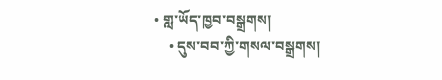• གླ་ཡོད་ཁྱབ་བསྒྲགས།
    • དུས་བབ་ཀྱི་གསལ་བསྒྲགས།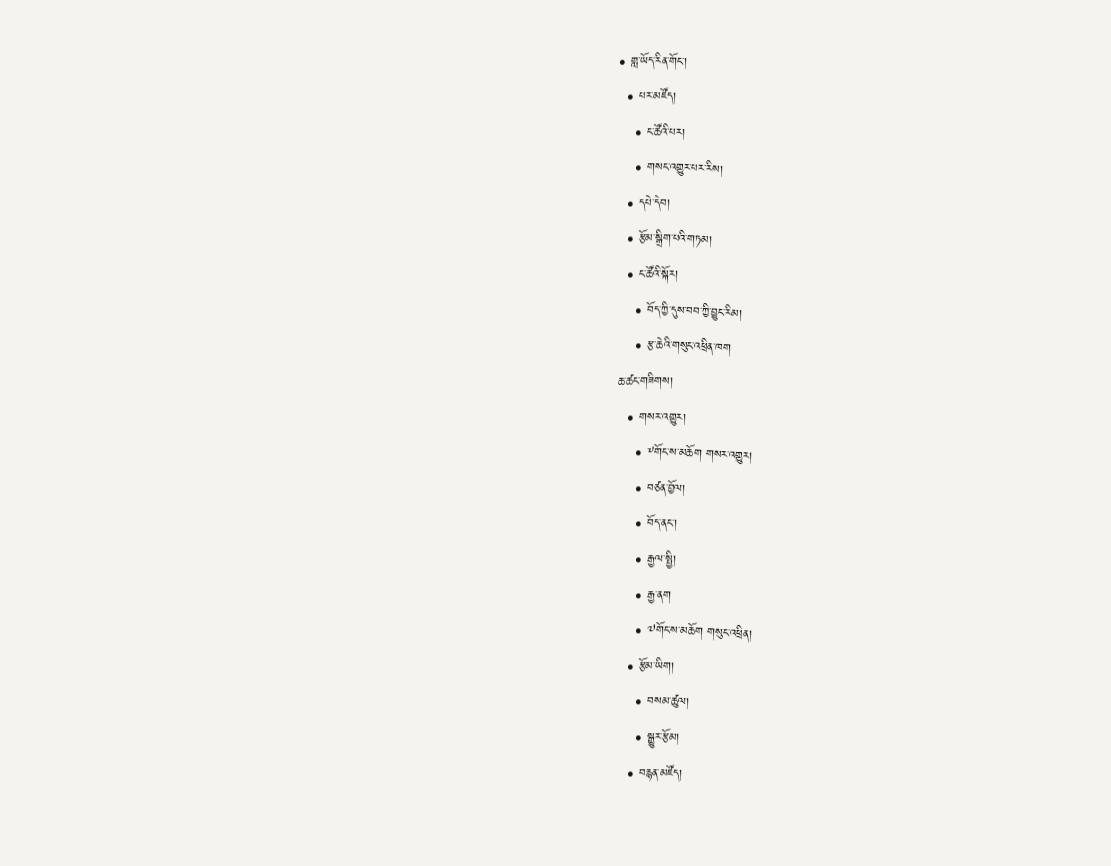• གླ་ཡོད་རིན་གོང་།
  • པར་མཛོད།
    • ང་ཚོའི་པར།
    • གསང་འགྱུར་པར་རིས།
  • དཔེ་དེབ།
  • རྩོམ་སྒྲིག་པའི་གཏམ།
  • ང་ཚོའི་སྐོར།
    • བོད་ཀྱི་དུས་བབ་ཀྱི་བྱུང་རིམ།
    • རྩ་ཆེའི་གསུང་འཕྲིན་ཁག
ཆ་ཚང་གཟིགས།
  • གསར་འགྱུར།
    • ༸གོང་ས་མཆོག གསར་འགྱུར།
    • བཙན་བྱོལ།
    • བོད་ནང་།
    • རྒྱལ་སྤྱི།
    • རྒྱ་ནག
    • ༧གོང་ས་མཆོག གསུང་འཕྲིན།
  • རྩོམ་ཡིག།
    • བསམ་ཚུལ།
    • སྒྱུར་རྩོམ།
  • བརྙན་མཛོད།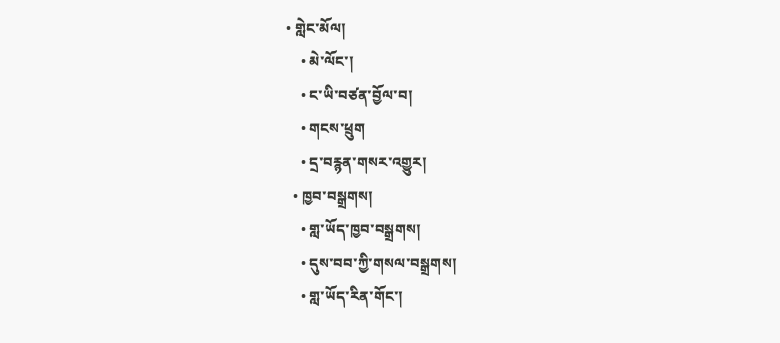• གླེང་མོལ།
    • མེ་ལོང་།
    • ང་ཡི་བཙན་བྱོལ་བ།
    • གངས་ཕྲུག
    • དྲ་བརྙན་གསར་འགྱུར།
  • ཁྱབ་བསྒྲགས།
    • གླ་ཡོད་ཁྱབ་བསྒྲགས།
    • དུས་བབ་ཀྱི་གསལ་བསྒྲགས།
    • གླ་ཡོད་རིན་གོང་།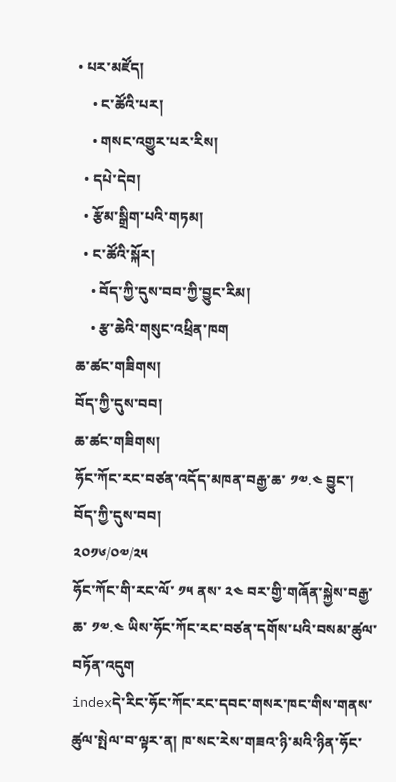• པར་མཛོད།
    • ང་ཚོའི་པར།
    • གསང་འགྱུར་པར་རིས།
  • དཔེ་དེབ།
  • རྩོམ་སྒྲིག་པའི་གཏམ།
  • ང་ཚོའི་སྐོར།
    • བོད་ཀྱི་དུས་བབ་ཀྱི་བྱུང་རིམ།
    • རྩ་ཆེའི་གསུང་འཕྲིན་ཁག
ཆ་ཚང་གཟིགས།
བོད་ཀྱི་དུས་བབ།
ཆ་ཚང་གཟིགས།
ཧོང་ཀོང་རང་བཙན་འདོད་མཁན་བརྒྱ་ཆ་ ༡༧.༤ བྱུང་།
བོད་ཀྱི་དུས་བབ།
༢༠༡༦/༠༧/༢༥
ཧོང་ཀོང་གི་རང་ལོ་ ༡༥ ནས་ ༢༤ བར་གྱི་གཞོན་སྐྱེས་བརྒྱ་ཆ་ ༡༧.༤ ཡིས་ཧོང་ཀོང་རང་བཙན་དགོས་པའི་བསམ་ཚུལ་བཏོན་འདུག
indexདེ་རིང་ཧོང་ཀོང་རང་དབང་གསར་ཁང་གིས་གནས་ཚུལ་སྤེལ་བ་ལྟར་ན། ཁ་སང་རེས་གཟའ་ཉི་མའི་ཉིན་ཧོང་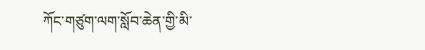ཀོང་གཙུག་ལག་སློབ་ཆེན་གྱི་མི་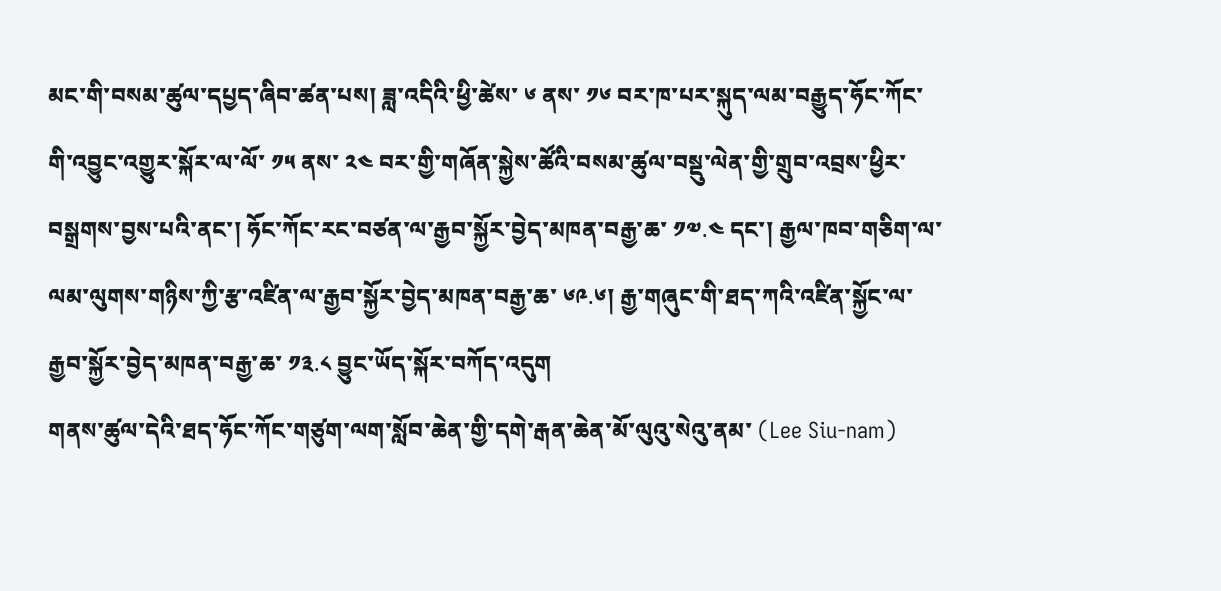མང་གི་བསམ་ཚུལ་དཔྱད་ཞིབ་ཚན་པས། ཟླ་འདིའི་ཕྱི་ཚེས་ ༦ ནས་ ༡༦ བར་ཁ་པར་སྐུད་ལམ་བརྒྱུད་ཧོང་ཀོང་གི་འབྱུང་འགྱུར་སྐོར་ལ་ལོ་ ༡༥ ནས་ ༢༤ བར་གྱི་གཞོན་སྐྱེས་ཚོའི་བསམ་ཚུལ་བསྡུ་ལེན་གྱི་གྲུབ་འབྲས་ཕྱིར་བསྒྲགས་བྱས་པའི་ནང་། ཧོང་ཀོང་རང་བཙན་ལ་རྒྱབ་སྐྱོར་བྱེད་མཁན་བརྒྱ་ཆ་ ༡༧.༤ དང་། རྒྱལ་ཁབ་གཅིག་ལ་ལམ་ལུགས་གཉིས་ཀྱི་རྩ་འཛིན་ལ་རྒྱབ་སྐྱོར་བྱེད་མཁན་བརྒྱ་ཆ་ ༦༩.༦། རྒྱ་གཞུང་གི་ཐད་ཀའི་འཛིན་སྐྱོང་ལ་རྒྱབ་སྐྱོར་བྱེད་མཁན་བརྒྱ་ཆ་ ༡༣.༨ བྱུང་ཡོད་སྐོར་བཀོད་འདུག
གནས་ཚུལ་དེའི་ཐད་ཧོང་ཀོང་གཙུག་ལག་སློབ་ཆེན་གྱི་དགེ་རྒན་ཆེན་མོ་ལུའུ་སེའུ་ནམ་ (Lee Siu-nam)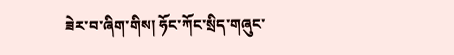ཟེར་བ་ཞིག་གིས། ཧོང་ཀོང་སྲིད་གཞུང་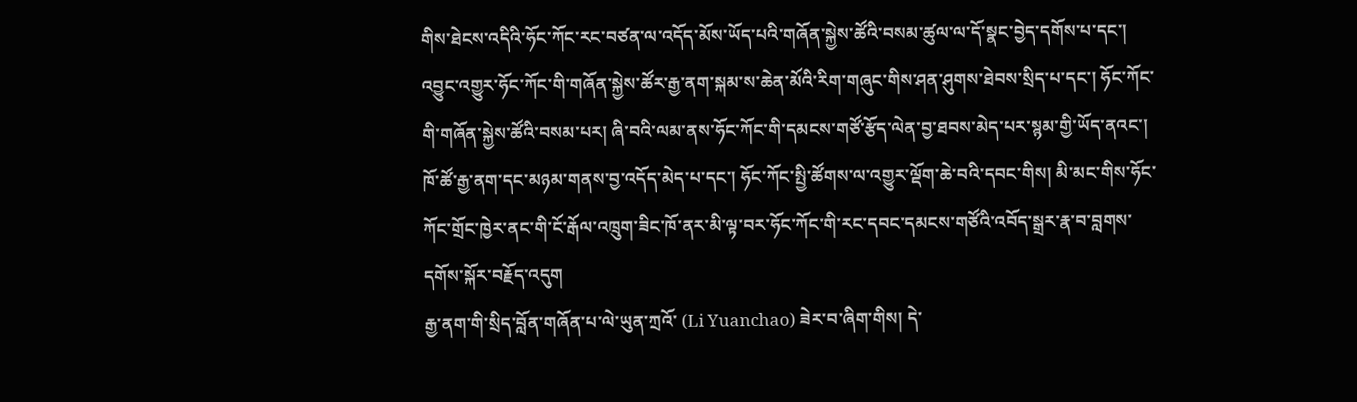གིས་ཐེངས་འདིའི་ཧོང་ཀོང་རང་བཙན་ལ་འདོད་མོས་ཡོད་པའི་གཞོན་སྐྱེས་ཚོའི་བསམ་ཚུལ་ལ་དོ་སྣང་བྱེད་དགོས་པ་དང་། འབྱུང་འགྱུར་ཧོང་ཀོང་གི་གཞོན་སྐྱེས་ཚོར་རྒྱ་ནག་སྐམ་ས་ཆེན་མོའི་རིག་གཞུང་གིས་ཤན་ཤུགས་ཐེབས་སྲིད་པ་དང་། ཧོང་ཀོང་གི་གཞོན་སྐྱེས་ཚོའི་བསམ་པར། ཞི་བའི་ལམ་ནས་ཧོང་ཀོང་གི་དམངས་གཙོ་རྩོད་ལེན་བྱ་ཐབས་མེད་པར་སྙམ་གྱི་ཡོད་ནའང་། ཁོ་ཚོ་རྒྱ་ནག་དང་མཉམ་གནས་བྱ་འདོད་མེད་པ་དང་། ཧོང་ཀོང་སྤྱི་ཚོགས་ལ་འགྱུར་ལྡོག་ཆེ་བའི་དབང་གིས། མི་མང་གིས་ཧོང་ཀོང་གྲོང་ཁྱེར་ནང་གི་ངོ་རྒོལ་འཁྲུག་ཟིང་ཁོ་ནར་མི་ལྟ་བར་ཧོང་ཀོང་གི་རང་དབང་དམངས་གཙོའི་འབོད་སྒྲར་རྣ་བ་བླགས་དགོས་སྐོར་བརྗོད་འདུག
རྒྱ་ནག་གི་སྲིད་བློན་གཞོན་པ་ལེ་ཡུན་ཀྲའོ་ (Li Yuanchao) ཟེར་བ་ཞིག་གིས། དེ་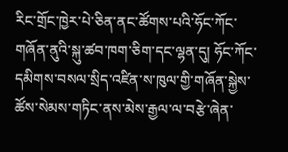རིང་གྲོང་ཁྱེར་པེ་ཅིན་ནང་ཚོགས་པའི་ཧོང་ཀོང་གཞོན་ནུའི་སྐུ་ཚབ་ཁག་ཅིག་དང་ལྷན་དུ། ཧོང་ཀོང་དམིགས་བསལ་སྲིད་འཛིན་ས་ཁུལ་གྱི་གཞོན་སྐྱེས་ཚོས་སེམས་གཏིང་ནས་མེས་རྒྱལ་ལ་བརྩེ་ཞེན་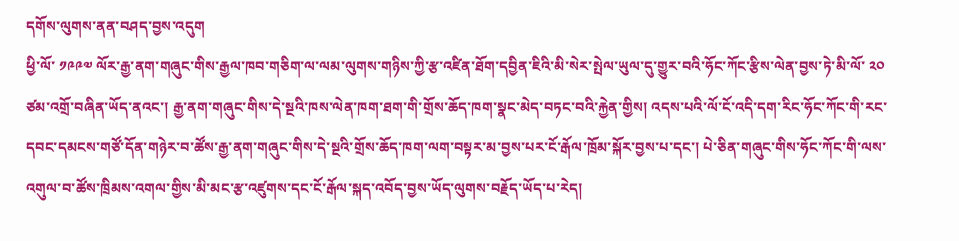དགོས་ལུགས་ནན་བཤད་བྱས་འདུག
ཕྱི་ལོ་ ༡༩༩༧ ལོར་རྒྱ་ནག་གཞུང་གིས་རྒྱལ་ཁབ་གཅིག་ལ་ལམ་ལུགས་གཉིས་ཀྱི་རྩ་འཛིན་ཐོག་དབྱིན་ཇིའི་མི་སེར་སྤེལ་ཡུལ་དུ་གྱུར་བའི་ཧོང་ཀོང་རྩིས་ལེན་བྱས་ཏེ་མི་ལོ་ ༢༠ ཙམ་འགྲོ་བཞིན་ཡོད་ནའང་། རྒྱ་ནག་གཞུང་གིས་དེ་སྔའི་ཁས་ལེན་ཁག་ཐག་གི་གྲོས་ཆོད་ཁག་སྣང་མེད་བཏང་བའི་རྐྱེན་གྱིས། འདས་པའི་ལོ་ངོ་འདི་དག་རིང་ཧོང་ཀོང་གི་རང་དབང་དམངས་གཙོ་དོན་གཉེར་བ་ཚོས་རྒྱ་ནག་གཞུང་གིས་དེ་སྔའི་གྲོས་ཆོད་ཁག་ལག་བསྟར་མ་བྱས་པར་ངོ་རྒོལ་ཁྲོམ་སྐོར་བྱས་པ་དང་། པེ་ཅིན་གཞུང་གིས་ཧོང་ཀོང་གི་ལས་འགུལ་བ་ཚོས་ཁྲིམས་འགལ་གྱིས་མི་མང་རྩ་འཛུགས་དང་ངོ་རྒོལ་སྐད་འབོད་བྱས་ཡོད་ལུགས་བརྗོད་ཡོད་པ་རེད།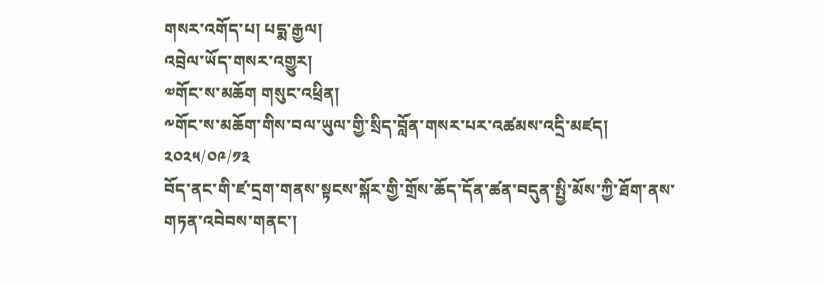གསར་འགོད་པ། པདྨ་རྒྱལ།
འབྲེལ་ཡོད་གསར་འགྱུར།
༧གོང་ས་མཆོག གསུང་འཕྲིན།
༸གོང་ས་མཆོག་གིས་བལ་ཡུལ་གྱི་སྲིད་བློན་གསར་པར་འཚམས་འདྲི་མཛད།
༢༠༢༥/༠༩/༡༣
བོད་ནང་གི་ཛ་དྲག་གནས་སྟངས་སྐོར་གྱི་གྲོས་ཆོད་དོན་ཚན་བདུན་སྤྱི་མོས་ཀྱི་ཐོག་ནས་གཏན་འབེབས་གནང་།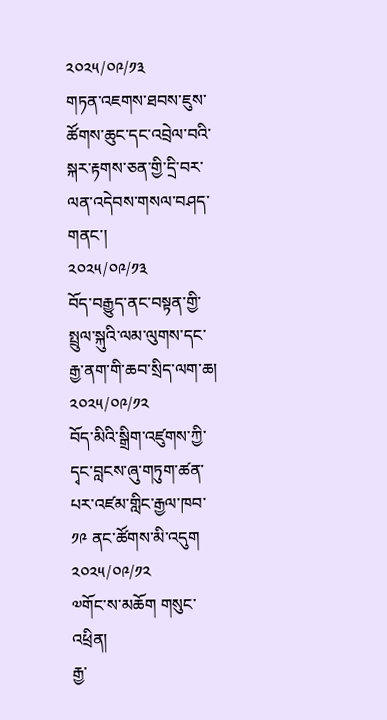༢༠༢༥/༠༩/༡༣
གཏན་འཇགས་ཐབས་ཇུས་ཚོགས་ཆུང་དང་འབྲེལ་བའི་སྐར་རྟགས་ཅན་གྱི་དྲི་བར་ལན་འདེབས་གསལ་བཤད་གནང་།
༢༠༢༥/༠༩/༡༣
བོད་བརྒྱུད་ནང་བསྟན་གྱི་སྤྲུལ་སྐུའི་ལམ་ལུགས་དང་རྒྱ་ནག་གི་ཆབ་སྲིད་ལག་ཆ།
༢༠༢༥/༠༩/༡༢
བོད་མིའི་སྒྲིག་འཛུགས་ཀྱི་དྭང་བླངས་ཞུ་གཏུག་ཚན་པར་འཛམ་གླིང་རྒྱལ་ཁབ་ ༡༩ ནང་ཚོགས་མི་འདུག
༢༠༢༥/༠༩/༡༢
༧གོང་ས་མཆོག གསུང་འཕྲིན།
རྒྱ་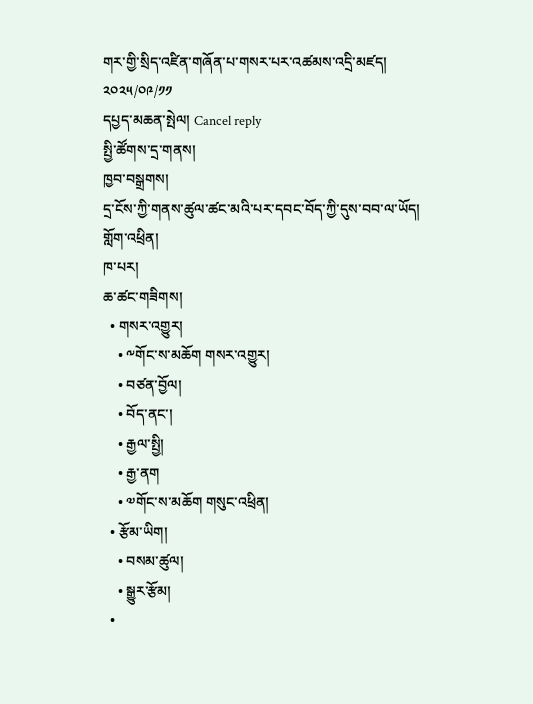གར་གྱི་སྲིད་འཛིན་གཞོན་པ་གསར་པར་འཚམས་འདྲི་མཛད།
༢༠༢༥/༠༩/༡༡
དཔྱད་མཆན་སྤེལ། Cancel reply
སྤྱི་ཚོགས་དྲ་གནས།
ཁྱབ་བསྒྲགས།
དྲ་ངོས་ཀྱི་གནས་ཚུལ་ཚང་མའི་པར་དབང་བོད་ཀྱི་དུས་བབ་ལ་ཡོད།
གློག་འཕྲིན།
ཁ་པར།
ཆ་ཚང་གཟིགས།
  • གསར་འགྱུར།
    • ༸གོང་ས་མཆོག གསར་འགྱུར།
    • བཙན་བྱོལ།
    • བོད་ནང་།
    • རྒྱལ་སྤྱི།
    • རྒྱ་ནག
    • ༧གོང་ས་མཆོག གསུང་འཕྲིན།
  • རྩོམ་ཡིག།
    • བསམ་ཚུལ།
    • སྒྱུར་རྩོམ།
  •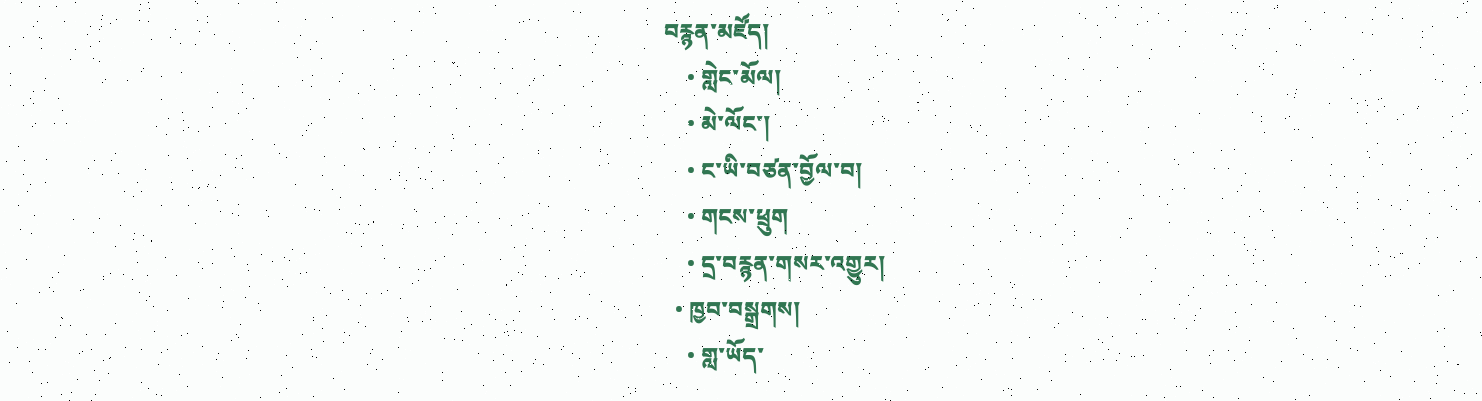བརྙན་མཛོད།
    • གླེང་མོལ།
    • མེ་ལོང་།
    • ང་ཡི་བཙན་བྱོལ་བ།
    • གངས་ཕྲུག
    • དྲ་བརྙན་གསར་འགྱུར།
  • ཁྱབ་བསྒྲགས།
    • གླ་ཡོད་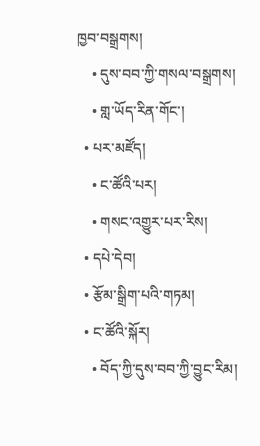ཁྱབ་བསྒྲགས།
    • དུས་བབ་ཀྱི་གསལ་བསྒྲགས།
    • གླ་ཡོད་རིན་གོང་།
  • པར་མཛོད།
    • ང་ཚོའི་པར།
    • གསང་འགྱུར་པར་རིས།
  • དཔེ་དེབ།
  • རྩོམ་སྒྲིག་པའི་གཏམ།
  • ང་ཚོའི་སྐོར།
    • བོད་ཀྱི་དུས་བབ་ཀྱི་བྱུང་རིམ།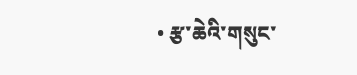• རྩ་ཆེའི་གསུང་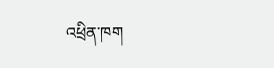འཕྲིན་ཁག